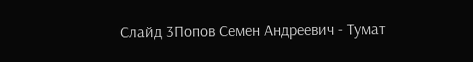Слайд 3Попов Семен Андреевич - Тумат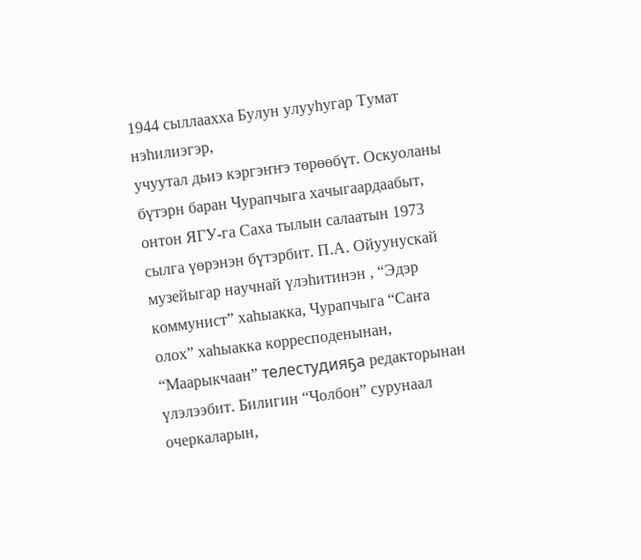1944 сыллаахха Булун улууһугар Тумат нэһилиэгэр,
учуутал дьиэ кэргэҥҥэ төрөөбүт. Оскуоланы бүтэрн баран Чурапчыга хачыгаардаабыт, онтон ЯГУ-га Саха тылын салаатын 1973 сылга үөрэнэн бүтэрбит. П.А. Ойуунускай музейыгар научнай үлэһитинэн , “Эдэр коммунист” хаһыакка, Чурапчыга “Саҥа олох” хаһыакка корресподенынан, “Маарыкчаан” телестудияҕа редакторынан үлэлээбит. Билигин “Чолбон” сурунаал очеркаларын,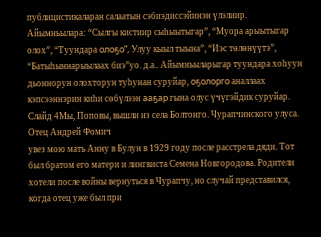публицистикаларан салаатын сэбиэдиссэйинэн үлэлиир.
Айымньылара: “Сылгы кистиир сыһыытыгар”, “Муора арыытыгар олох”, “Туундара олоҕо”, Улуу кыыл тыына”, “Иэс төлөнүүтэ”, “Батыһыннарыылаах биэ”уо. д.а.. Айымньыларыгар туундара хоһуун дьоннорун олохторун туһунан суруйар, оҕолорго аналлаах кэпсээннэрин киһи сөбүлээн ааҕар гына олус үчүгэйдик суруйар.
Слайд 4Мы, Поповы, вышли из села Болтонго. Чурапчинского улуса. Отец Андрей Фомич
увез мою мать Анну в Булун в 1929 году после расстрела дяди. Тот был братом его матери и лингвиста Семена Новгородова. Родители хотели после войны вернуться в Чурапчу, но случай представился, когда отец уже был при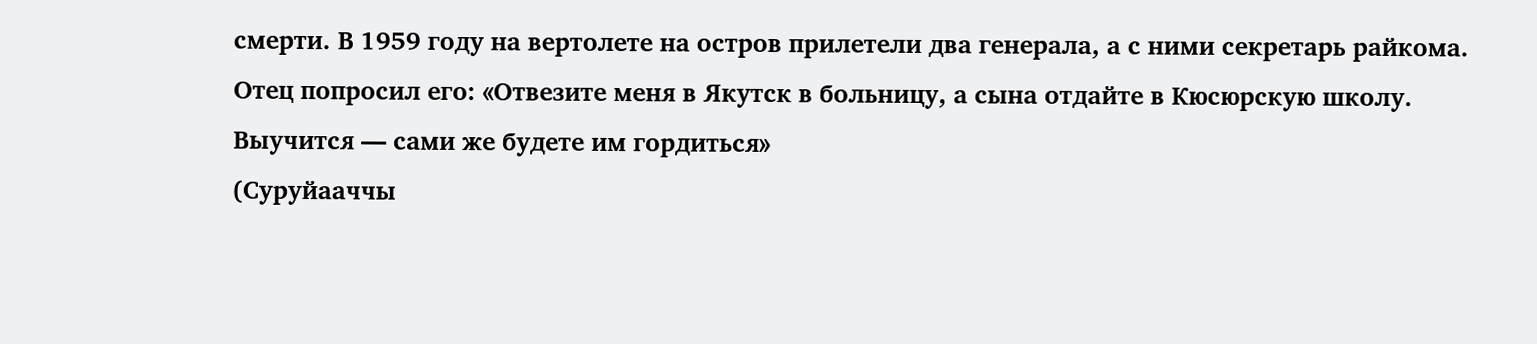смерти. В 1959 году на вертолете на остров прилетели два генерала, а с ними секретарь райкома. Отец попросил его: «Отвезите меня в Якутск в больницу, а сына отдайте в Кюсюрскую школу. Выучится — сами же будете им гордиться»
(Суруйааччы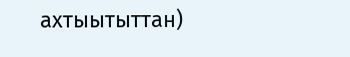ахтыытыттан)